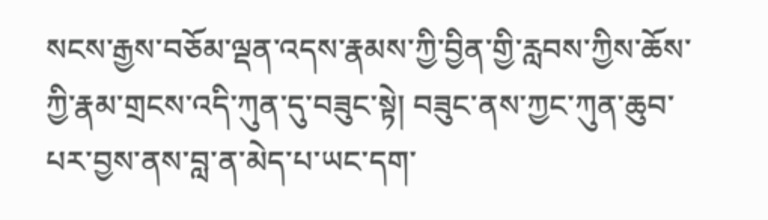སངས་རྒྱས་བཅོམ་ལྡན་འདས་རྣམས་ཀྱི་བྱིན་གྱི་རླབས་ཀྱིས་ཆོས་ཀྱི་རྣམ་གྲངས་འདི་ཀུན་དུ་བཟུང་སྟེ། བཟུང་ནས་ཀྱང་ཀུན་ཆུབ་པར་བྱས་ནས་བླ་ན་མེད་པ་ཡང་དག་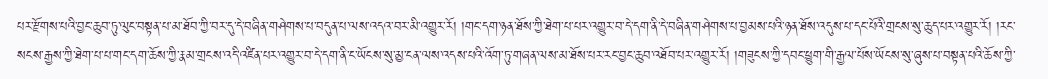པར་རྫོགས་པའི་བྱང་ཆུབ་ཏུ་ལུང་བསྟན་པ་མ་ཐོབ་ཀྱི་བར་དུ་དེ་བཞིན་གཤེགས་པ་བདུན་པ་ལས་འདའ་བར་མི་འགྱུར་རོ། །གང་དག་ཉན་ཐོས་ཀྱི་ཐེག་པ་པར་འགྱུར་བ་དེ་དག་ནི་དེ་བཞིན་གཤེགས་པ་བྱམས་པའི་ཉན་ཐོས་འདུས་པ་དང་པོའི་གྲངས་སུ་ཆུད་པར་འགྱུར་རོ། །རང་སངས་རྒྱས་ཀྱི་ཐེག་པ་པ་གང་དག་ཆོས་ཀྱི་རྣམ་གྲངས་འདི་འཛིན་པར་འགྱུར་བ་དེ་དག་ནི་ང་ཡོངས་སུ་མྱ་ངན་ལས་འདས་པའི་འོག་ཏུ་གཞན་ལས་མ་ཐོས་པར་རང་བྱང་ཆུབ་འཐོབ་པར་འགྱུར་རོ། །གཟུངས་ཀྱི་དབང་ཕྱུག་གི་རྒྱལ་པོས་ཡོངས་སུ་ཞུས་པ་བསྟན་པའི་ཆོས་ཀྱི་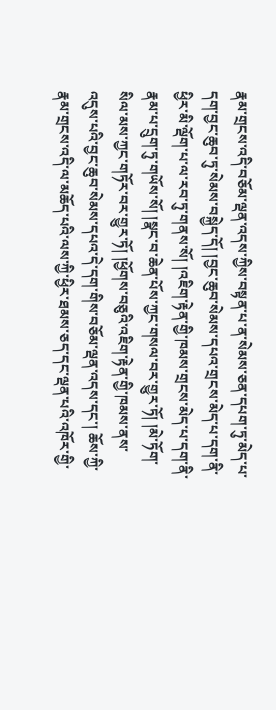རྣམ་གྲངས་འདི་བཅོམ་ལྡན་འདས་ཀྱིས་བསྟན་པ་ན་སེམས་ཅན་དཔག་ཏུ་མེད་པ་དག་བྱང་ཆུབ་ཏུ་སེམས་བསྐྱེད་དོ། །བྱང་ཆུབ་སེམས་དཔའ་གྲངས་མེད་པ་དག་ནི་ཕྱིར་མི་ལྡོག་པ་ལ་རབ་ཏུ་གནས་སོ། །འཇིག་རྟེན་གྱི་ཁམས་གྲངས་མེད་པ་དག་ནི་རྣམ་པ་དྲུག་ཏུ་གཡོས་སོ། །སྣང་བ་ཆེན་པོས་ཀྱང་གསལ་བར་གྱུར་ཏོ། །མེ་ཏོག་སིལ་མས་ཀྱང་གཏོར་བར་གྱུར་ཏོ། །ཕྱོགས་བཅུའི་འཇིག་རྟེན་གྱི་ཁམས་ནས་འདུས་པའི་བྱང་ཆུབ་སེམས་དཔའ་དེ་དག་གིས་བཅོམ་ལྡན་འདས་དང་། ཆོས་ཀྱི་རྣམ་གྲངས་འདི་ལ་མཆོད་པའི་ལས་ཀྱི་ཕྱིར་ཐམས་ཅད་དང་ལྡན་པའི་འཁོར་གྱི་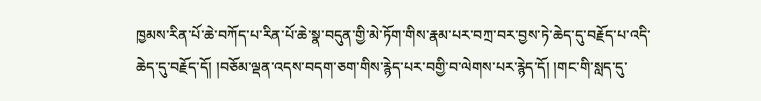ཁྱམས་རིན་པོ་ཆེ་བཀོད་པ་རིན་པོ་ཆེ་སྣ་བདུན་གྱི་མེ་ཏོག་གིས་རྣམ་པར་བཀྲ་བར་བྱས་ཏེ་ཆེད་དུ་བརྗོད་པ་འདི་ཆེད་དུ་བརྗོད་དོ། །བཅོམ་ལྡན་འདས་བདག་ཅག་གིས་རྙེད་པར་བགྱི་བ་ལེགས་པར་རྙེད་དོ། །གང་གི་སླད་དུ་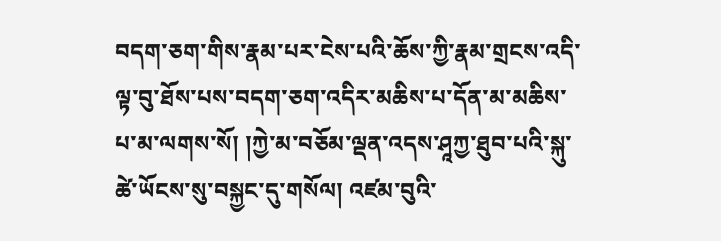བདག་ཅག་གིས་རྣམ་པར་ངེས་པའི་ཆོས་ཀྱི་རྣམ་གྲངས་འདི་ལྟ་བུ་ཐོས་པས་བདག་ཅག་འདིར་མཆིས་པ་དོན་མ་མཆིས་པ་མ་ལགས་སོ། །ཀྱེ་མ་བཅོམ་ལྡན་འདས་ཤཱཀྱ་ཐུབ་པའི་སྐུ་ཚེ་ཡོངས་སུ་བསྐྱང་དུ་གསོལ། འཛམ་བུའི་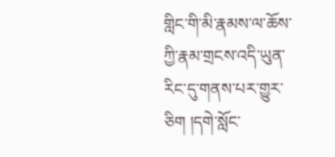གླིང་གི་མི་རྣམས་ལ་ཆོས་ཀྱི་རྣམ་གྲངས་འདི་ཡུན་རིང་དུ་གནས་པར་གྱུར་ཅིག །དགེ་སློང་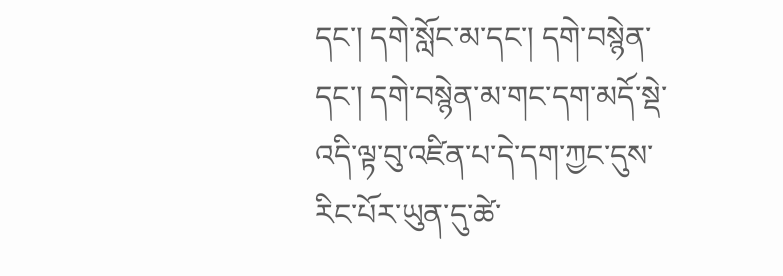དང་། དགེ་སློང་མ་དང་། དགེ་བསྙེན་དང་། དགེ་བསྙེན་མ་གང་དག་མདོ་སྡེ་འདི་ལྟ་བུ་འཛིན་པ་དེ་དག་ཀྱང་དུས་རིང་པོར་ཡུན་དུ་ཚེ་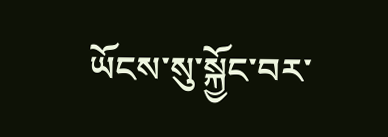ཡོངས་སུ་སྐྱོང་བར་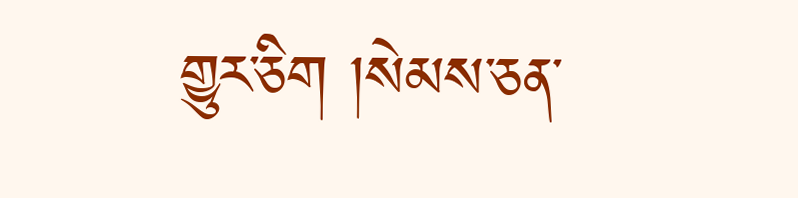གྱུར་ཅིག །སེམས་ཅན་